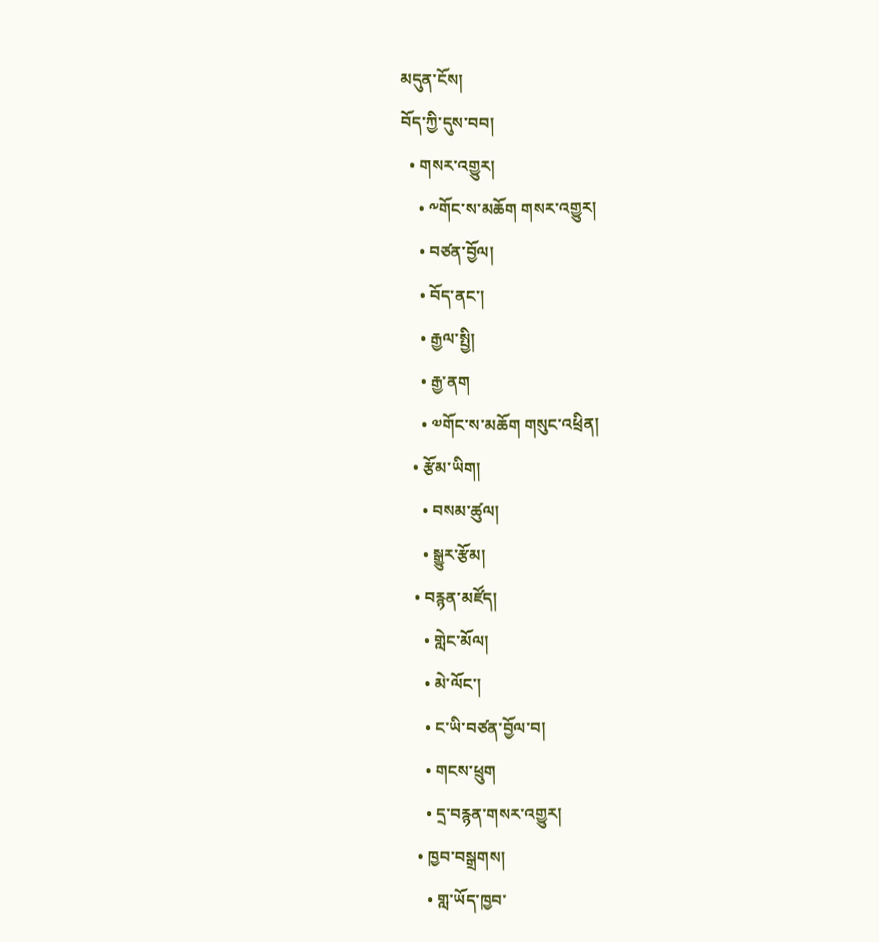མདུན་ངོས།
བོད་ཀྱི་དུས་བབ།
  • གསར་འགྱུར།
    • ༸གོང་ས་མཆོག གསར་འགྱུར།
    • བཙན་བྱོལ།
    • བོད་ནང་།
    • རྒྱལ་སྤྱི།
    • རྒྱ་ནག
    • ༧གོང་ས་མཆོག གསུང་འཕྲིན།
  • རྩོམ་ཡིག།
    • བསམ་ཚུལ།
    • སྒྱུར་རྩོམ།
  • བརྙན་མཛོད།
    • གླེང་མོལ།
    • མེ་ལོང་།
    • ང་ཡི་བཙན་བྱོལ་བ།
    • གངས་ཕྲུག
    • དྲ་བརྙན་གསར་འགྱུར།
  • ཁྱབ་བསྒྲགས།
    • གླ་ཡོད་ཁྱབ་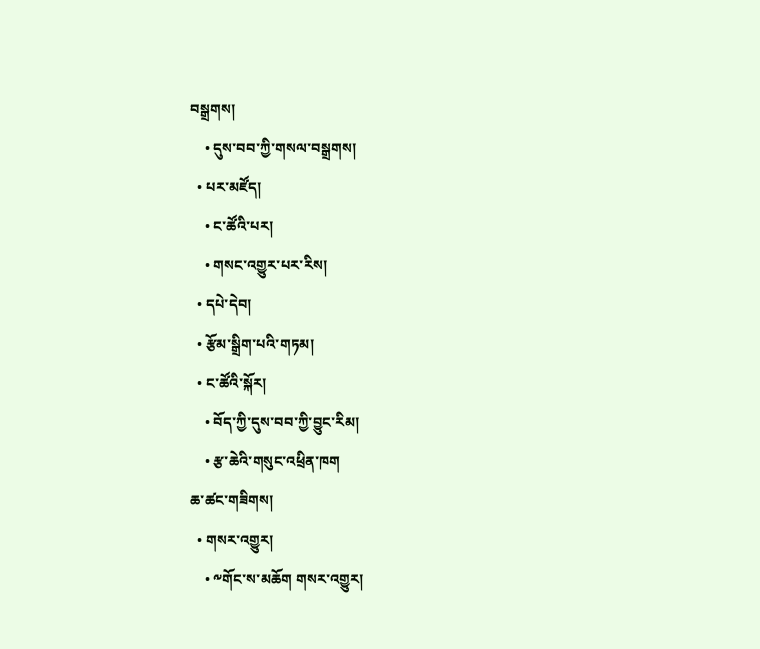བསྒྲགས།
    • དུས་བབ་ཀྱི་གསལ་བསྒྲགས།
  • པར་མཛོད།
    • ང་ཚོའི་པར།
    • གསང་འགྱུར་པར་རིས།
  • དཔེ་དེབ།
  • རྩོམ་སྒྲིག་པའི་གཏམ།
  • ང་ཚོའི་སྐོར།
    • བོད་ཀྱི་དུས་བབ་ཀྱི་བྱུང་རིམ།
    • རྩ་ཆེའི་གསུང་འཕྲིན་ཁག
ཆ་ཚང་གཟིགས།
  • གསར་འགྱུར།
    • ༸གོང་ས་མཆོག གསར་འགྱུར།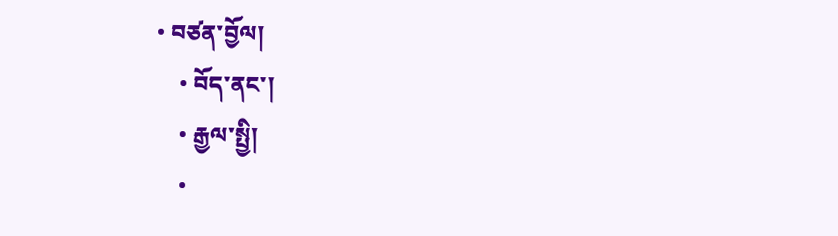• བཙན་བྱོལ།
    • བོད་ནང་།
    • རྒྱལ་སྤྱི།
    •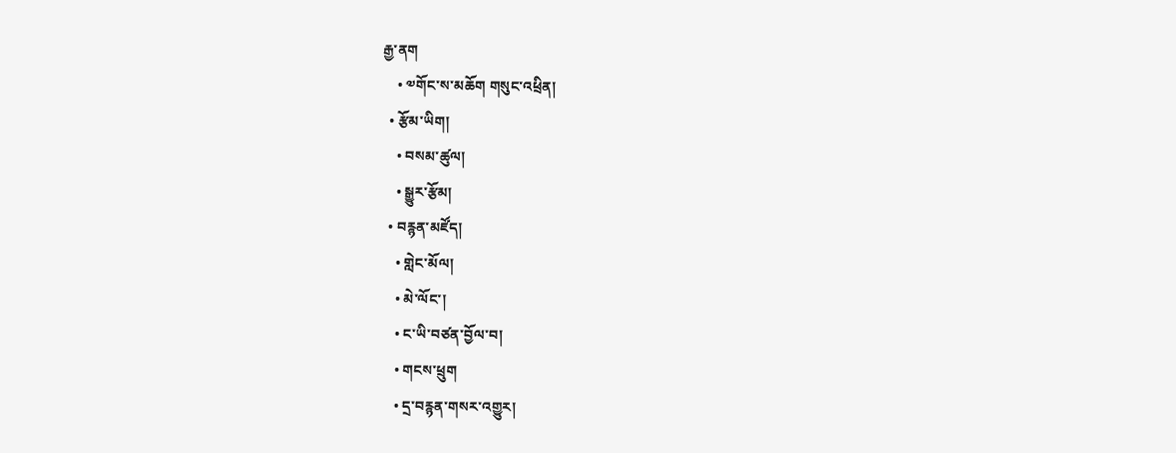རྒྱ་ནག
    • ༧གོང་ས་མཆོག གསུང་འཕྲིན།
  • རྩོམ་ཡིག།
    • བསམ་ཚུལ།
    • སྒྱུར་རྩོམ།
  • བརྙན་མཛོད།
    • གླེང་མོལ།
    • མེ་ལོང་།
    • ང་ཡི་བཙན་བྱོལ་བ།
    • གངས་ཕྲུག
    • དྲ་བརྙན་གསར་འགྱུར།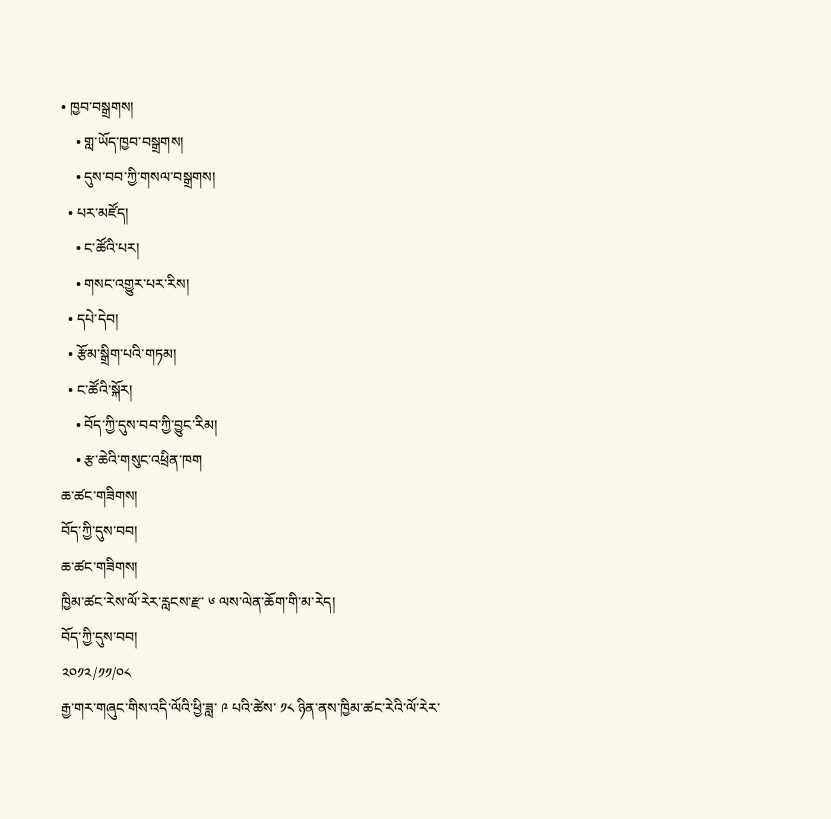• ཁྱབ་བསྒྲགས།
    • གླ་ཡོད་ཁྱབ་བསྒྲགས།
    • དུས་བབ་ཀྱི་གསལ་བསྒྲགས།
  • པར་མཛོད།
    • ང་ཚོའི་པར།
    • གསང་འགྱུར་པར་རིས།
  • དཔེ་དེབ།
  • རྩོམ་སྒྲིག་པའི་གཏམ།
  • ང་ཚོའི་སྐོར།
    • བོད་ཀྱི་དུས་བབ་ཀྱི་བྱུང་རིམ།
    • རྩ་ཆེའི་གསུང་འཕྲིན་ཁག
ཆ་ཚང་གཟིགས།
བོད་ཀྱི་དུས་བབ།
ཆ་ཚང་གཟིགས།
ཁྱིམ་ཚང་རེས་ལོ་རེར་རླངས་རྫ་ ༦ ལས་ལེན་ཆོག་གི་མ་རེད།
བོད་ཀྱི་དུས་བབ།
༢༠༡༢/༡༡/༠༨
རྒྱ་གར་གཞུང་གིས་འདི་ལོའི་ཕྱི་ཟླ་ ༩ པའི་ཚེས་ ༡༨ ཉིན་ནས་ཁྱིམ་ཚང་རེའི་ལོ་རེར་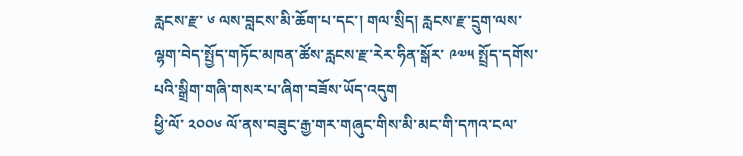རླངས་རྫ་ ༦ ལས་བླངས་མི་ཆོག་པ་དང་། གལ་སྲིད། རླངས་རྫ་དྲུག་ལས་ལྷག་བེད་སྤྱོད་གཏོང་མཁན་ཚོས་རླངས་རྫ་རེར་ཧིན་སྒོར་ ༩༧༥ སྤྲོད་དགོས་པའི་སྒྲིག་གཞི་གསར་པ་ཞིག་བཟོས་ཡོད་འདུག
ཕྱི་ལོ་ ༢༠༠༦ ལོ་ནས་བཟུང་རྒྱ་གར་གཞུང་གིས་མི་མང་གི་དཀའ་ངལ་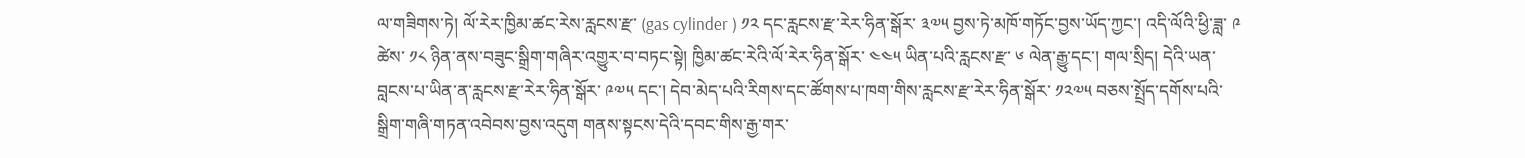ལ་གཟིགས་ཏེ། ལོ་རེར་ཁྱིམ་ཚང་རེས་རླངས་རྫ་ (gas cylinder ) ༡༢ དང་རླངས་རྫ་རེར་ཧིན་སྒོར་ ༣༧༥ བྱས་ཏེ་མཁོ་གཏོང་བྱས་ཡོད་ཀྱང་། འདི་ལོའི་ཕྱི་ཟླ་ ༩ ཚེས་ ༡༨ ཉིན་ནས་བཟུང་སྒྲིག་གཞིར་འགྱུར་བ་བཏང་སྟེ། ཁྱིམ་ཚང་རེའི་ལོ་རེར་ཧིན་སྒོར་ ༤༤༥ ཡིན་པའི་རླངས་རྫ་ ༦ ལེན་རྒྱུ་དང་། གལ་སྲིད། དེའི་ཡན་བླངས་པ་ཡིན་ན་རླངས་རྫ་རེར་ཧིན་སྒོར་ ༩༧༥ དང་། དེབ་མེད་པའི་རིགས་དང་ཚོགས་པ་ཁག་གིས་རླངས་རྫ་རེར་ཧིན་སྒོར་ ༡༢༧༥ བཅས་སྤྲོད་དགོས་པའི་སྒྲིག་གཞི་གཏན་འབེབས་བྱས་འདུག གནས་སྟངས་དེའི་དབང་གིས་རྒྱ་གར་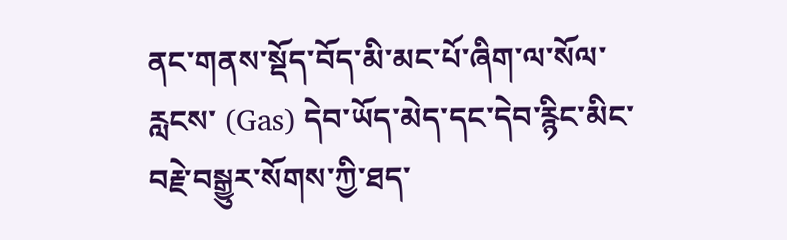ནང་གནས་སྡོད་བོད་མི་མང་པོ་ཞིག་ལ་སོལ་རླངས་ (Gas) དེབ་ཡོད་མེད་དང་དེབ་རྙིང་མིང་བརྗེ་བསྒྱུར་སོགས་ཀྱི་ཐད་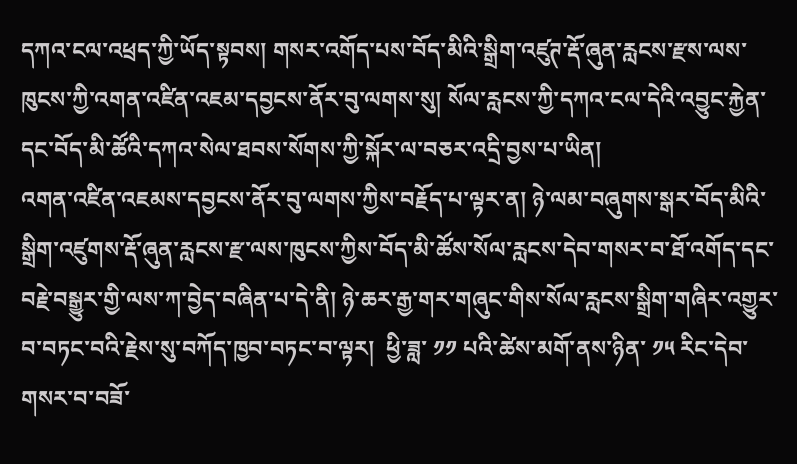དཀའ་ངལ་འཕྲད་ཀྱི་ཡོད་སྟབས། གསར་འགོད་པས་བོད་མིའི་སྒྲིག་འཛུཊ་རྡོ་ཞུན་རླངས་རྫས་ལས་ཁུངས་ཀྱི་འགན་འཛིན་འཇམ་དབྱངས་ནོར་བུ་ལགས་སུ། སོལ་རླངས་ཀྱི་དཀའ་ངལ་དེའི་འབྱུང་རྐྱེན་དང་བོད་མི་ཚོའི་དཀའ་སེལ་ཐབས་སོགས་ཀྱི་སྐོར་ལ་བཅར་འདྲི་བྱས་པ་ཡིན།
འགན་འཛིན་འཇམས་དབྱངས་ནོར་བུ་ལགས་ཀྱིས་བརྗོད་པ་ལྟར་ན། ཉེ་ལམ་བཞུགས་སྒར་བོད་མིའི་སྒྲིག་འཛུགས་རྡོ་ཞུན་རླངས་རྫ་ལས་ཁུངས་ཀྱིས་བོད་མི་ཚོས་སོལ་རླངས་དེབ་གསར་བ་ཐོ་འགོད་དང་བརྗེ་བསྒྱུར་གྱི་ལས་ཀ་བྱེད་བཞིན་པ་དེ་ནི། ཉེ་ཆར་རྒྱ་གར་གཞུང་གིས་སོལ་རླངས་སྒྲིག་གཞིར་འགྱུར་བ་བཏང་བའི་རྗེས་སུ་བཀོད་ཁྱབ་བཏང་བ་ལྟར།  ཕྱི་ཟླ་ ༡༡ པའི་ཚེས་མགོ་ནས་ཉིན་ ༡༥ རིང་དེབ་གསར་བ་བཟོ་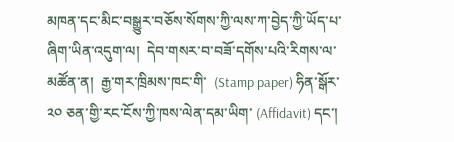མཁན་དང་མིང་བསྒྱུར་བཅོས་སོགས་ཀྱི་ལས་ཀ་བྱེད་ཀྱི་ཡོད་པ་ཞིག་ཡིན་འདུག་ལ།  དེབ་གསར་བ་བཟོ་དགོས་པའི་རིགས་ལ་མཚོན་ན།  རྒྱ་གར་ཁྲིམས་ཁང་གི་  (Stamp paper) ཧིན་སྒོར་ ༢༠ ཅན་གྱི་རང་ངོས་ཀྱི་ཁས་ལེན་དམ་ཡིག་ (Affidavit) དང་།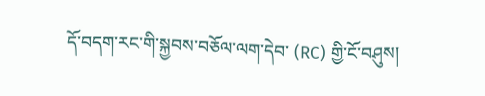དོ་བདག་རང་གི་སྐྱབས་བཅོལ་ལག་དེབ་ (RC) གྱི་ངོ་བཤུས།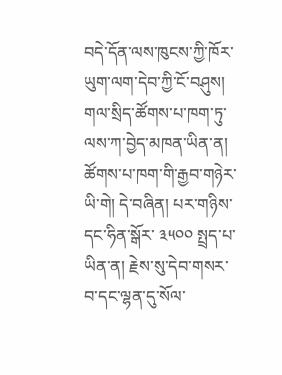བདེ་དོན་ལས་ཁུངས་ཀྱི་ཁོར་ཡུག་ལག་དེབ་ཀྱི་ངོ་བཤུས། གལ་སྲིད་ཚོགས་པ་ཁག་ཏུ་ལས་ཀ་བྱེད་མཁན་ཡིན་ན། ཚོགས་པ་ཁག་གི་རྒྱབ་གཉེར་ཡི་གེ། དེ་བཞིན། པར་གཉིས་དང་ཧིན་སྒོར་ ༣༥༠༠ སྤྲད་པ་ཡིན་ན། རྗེས་སུ་དེབ་གསར་བ་དང་ལྷན་དུ་སོལ་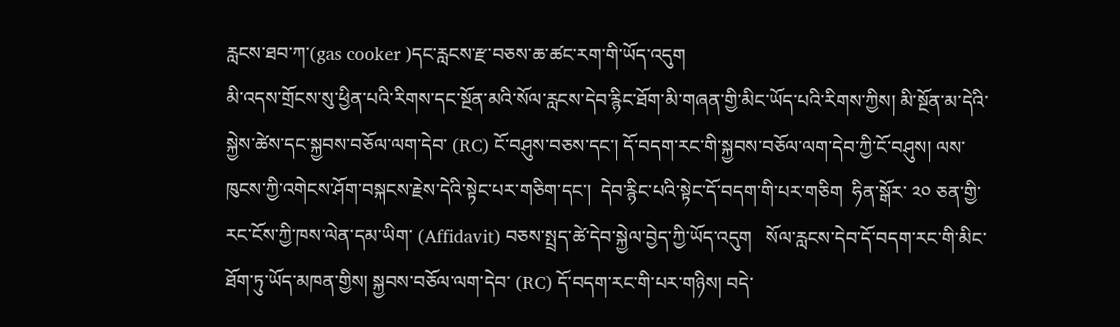རླངས་ཐབ་ཀ་(gas cooker )དང་རླངས་རྫ་བཅས་ཆ་ཚང་རག་གི་ཡོད་འདུག
མི་འདས་གྲོངས་སུ་ཕྱིན་པའི་རིགས་དང་སྔོན་མའི་སོལ་རླངས་དེབ་རྙིང་ཐོག་མི་གཞན་གྱི་མིང་ཡོད་པའི་རིགས་ཀྱིས། མི་སྔོན་མ་དེའི་སྐྱེས་ཚེས་དང་སྐྱབས་བཅོལ་ལག་དེབ་ (RC) ངོ་བཤུས་བཅས་དང་། དོ་བདག་རང་གི་སྐྱབས་བཅོལ་ལག་དེབ་ཀྱི་ངོ་བཤུས། ལས་ཁུངས་ཀྱི་འགེངས་ཤོག་བསྐངས་རྗེས་དེའི་སྟེང་པར་གཅིག་དང་།  དེབ་རྙིང་པའི་སྟེང་དོ་བདག་གི་པར་གཅིག  ཧིན་སྒོར་ ༢༠ ཅན་གྱི་རང་ངོས་ཀྱི་ཁས་ལེན་དམ་ཡིག་ (Affidavit) བཅས་སྤྲད་ཚེ་དེབ་སྐྱེལ་བྱེད་ཀྱི་ཡོད་འདུག   སོལ་རླངས་དེབ་དོ་བདག་རང་གི་མིང་ཐོག་ཏུ་ཡོད་མཁན་གྱིས། སྐྱབས་བཅོལ་ལག་དེབ་ (RC) དོ་བདག་རང་གི་པར་གཉིས། བདེ་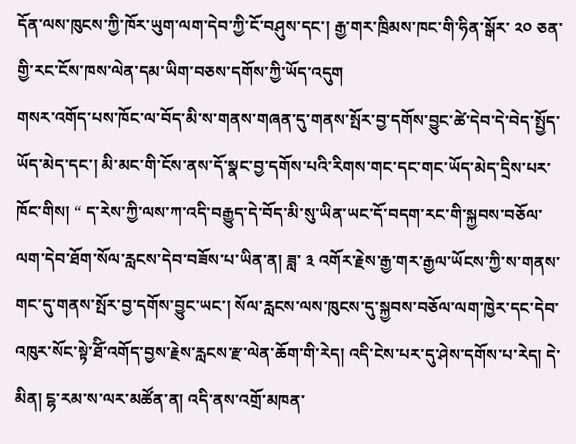དོན་ལས་ཁུངས་ཀྱི་ཁོར་ཡུག་ལག་དེབ་ཀྱི་ངོ་བཤུས་དང་། རྒྱ་གར་ཁྲིམས་ཁང་གི་ཧིན་སྒོར་ ༢༠ ཅན་གྱི་རང་ངོས་ཁས་ལེན་དམ་ཡིག་བཅས་དགོས་ཀྱི་ཡོད་འདུག
གསར་འགོད་པས་ཁོང་ལ་བོད་མི་ས་གནས་གཞན་དུ་གནས་སྤོར་བྱ་དགོས་བྱུང་ཚེ་དེབ་དེ་བེད་སྤྱོད་ཡོད་མེད་དང་། མི་མང་གི་ངོས་ནས་དོ་སྣང་བྱ་དགོས་པའི་རིགས་གང་དང་གང་ཡོད་མེད་དྲིས་པར་ཁོང་གིས། “ ད་རེས་ཀྱི་ལས་ཀ་འདི་བརྒྱུད་དེ་བོད་མི་སུ་ཡིན་ཡང་དོ་བདག་རང་གི་སྐྱབས་བཅོལ་ལག་དེབ་ཐོག་སོལ་རླངས་དེབ་བཟོས་པ་ཡིན་ན། ཟླ་ ༣ འགོར་རྗེས་རྒྱ་གར་རྒྱལ་ཡོངས་ཀྱི་ས་གནས་གང་དུ་གནས་སྤོར་བྱ་དགོས་བྱུང་ཡང་། སོལ་རླངས་ལས་ཁུངས་དུ་སྐྱབས་བཅོལ་ལག་ཁྱེར་དང་དེབ་འཁུར་སོང་སྟེ་ཐོི་འགོད་བྱས་རྗེས་རླངས་རྫ་ལེན་ཆོག་གི་རེད། འདི་ངེས་པར་དུ་ཤེས་དགོས་པ་རེད། དེ་མིན། ངྷ་རམ་ས་ལར་མཚོན་ན། འདི་ནས་འགྲོ་མཁན་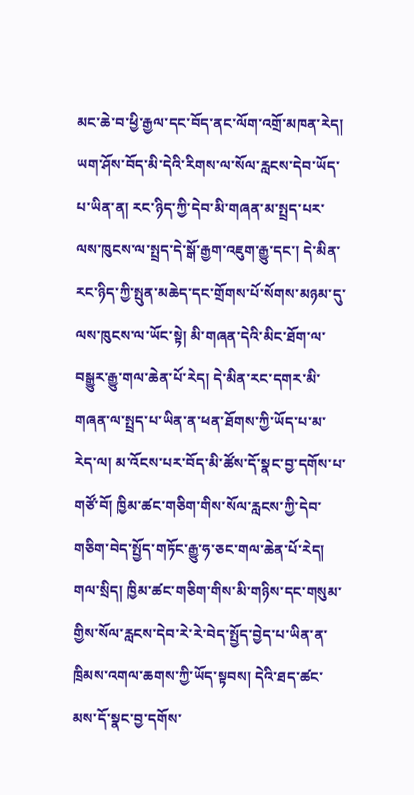མང་ཆེ་བ་ཕྱི་རྒྱལ་དང་བོད་ནང་ལོག་འགྲོ་མཁན་རེད། ཡག་ཤོས་བོད་མི་དེའི་རིགས་ལ་སོལ་རླངས་དེབ་ཡོད་པ་ཡིན་ན། རང་ཉིད་ཀྱི་དེབ་མི་གཞན་མ་སྤྲད་པར་ལས་ཁུངས་ལ་སྤྲད་དེ་སྒོ་རྒྱག་འཇུག་རྒྱུ་དང་། དེ་མིན་རང་ཉིད་ཀྱི་སྤུན་མཆེད་དང་གྲོགས་པོ་སོགས་མཉམ་དུ་ལས་ཁུངས་ལ་ཡོང་སྟེ། མི་གཞན་དེའི་མིང་ཐོག་ལ་བསྒྱུར་རྒྱུ་གལ་ཆེན་པོ་རེད། དེ་མིན་རང་དགར་མི་གཞན་ལ་སྤྲད་པ་ཡིན་ན་ཕན་ཐོགས་ཀྱི་ཡོད་པ་མ་རེད་ལ། མ་འོངས་པར་བོད་མི་ཚོས་དོ་སྣང་བྱ་དགོས་པ་གཙོ་བོ། ཁྱིམ་ཚང་གཅིག་གིས་སོལ་རླངས་ཀྱི་དེབ་གཅིག་བེད་སྤྱོད་གཏོང་རྒྱུ་ཧ་ཅང་གལ་ཆེན་པོ་རེད། གལ་སྲིད། ཁྱིམ་ཚང་གཅིག་གིས་མི་གཉིས་དང་གསུམ་གྱིས་སོལ་རླངས་དེབ་རེ་རེ་བེད་སྤྱོད་བྱེད་པ་ཡིན་ན་ཁྲིམས་འགལ་ཆགས་ཀྱི་ཡོད་སྟབས། དེའི་ཐད་ཚང་མས་དོ་སྣང་བྱ་དགོས་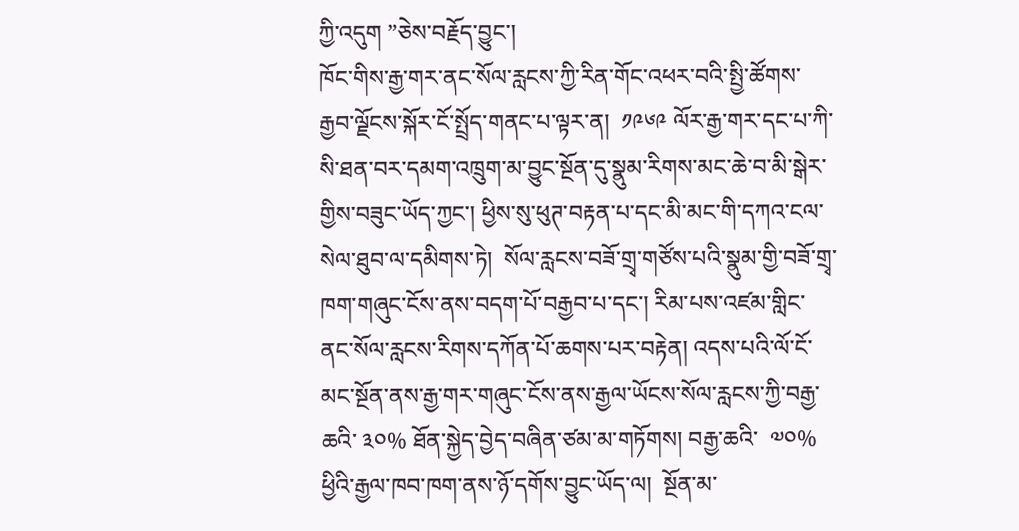ཀྱི་འདུག ”ཅེས་བརྗོད་བྱུང་།
ཁོང་གིས་རྒྱ་གར་ནང་སོལ་རླངས་ཀྱི་རིན་གོང་འཕར་བའི་སྤྱི་ཚོགས་རྒྱབ་ལྗོངས་སྐོར་ངོ་སྤྲོད་གནང་པ་ལྟར་ན།  ༡༩༦༩ ལོར་རྒྱ་གར་དང་པ་ཀི་སི་ཐན་བར་དམག་འཁྲུག་མ་བྱུང་སྔོན་དུ་སྣུམ་རིགས་མང་ཆེ་བ་མི་སྒེར་གྱིས་བཟུང་ཡོད་ཀྱང་། ཕྱིས་སུ་ཕུཊ་བརྟན་པ་དང་མི་མང་གི་དཀའ་ངལ་སེལ་ཐུབ་ལ་དམིགས་ཏེ།  སོལ་རླངས་བཟོ་གྲྭ་གཙོས་པའི་སྣུམ་གྱི་བཟོ་གྲྭ་ཁག་གཞུང་ངོས་ནས་བདག་པོ་བརྒྱབ་པ་དང་། རིམ་པས་འཛམ་གླིང་ནང་སོལ་རླངས་རིགས་དཀོན་པོ་ཆགས་པར་བརྟེན། འདས་པའི་ལོ་ངོ་མང་སྔོན་ནས་རྒྱ་གར་གཞུང་ངོས་ནས་རྒྱལ་ཡོངས་སོལ་རླངས་ཀྱི་བརྒྱ་ཆའི་ ༣༠% ཐོན་སྐྱེད་བྱེད་བཞིན་ཙམ་མ་གཏོགས། བརྒྱ་ཆའི་  ༧༠% ཕྱིའི་རྒྱལ་ཁབ་ཁག་ནས་ཉོ་དགོས་བྱུང་ཡོད་ལ།  སྔོན་མ་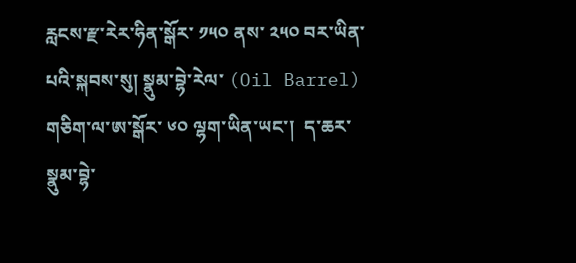རླངས་རྫ་རེར་ཧིན་སྒོར་ ༡༥༠ ནས་ ༢༥༠ བར་ཡིན་པའི་སྐབས་སུ། སྣུམ་བྷེ་རེལ་ (Oil Barrel) གཅིག་ལ་ཨ་སྒོར་ ༦༠ ལྷག་ཡིན་ཡང་།  ད་ཆར་སྣུམ་བྷེ་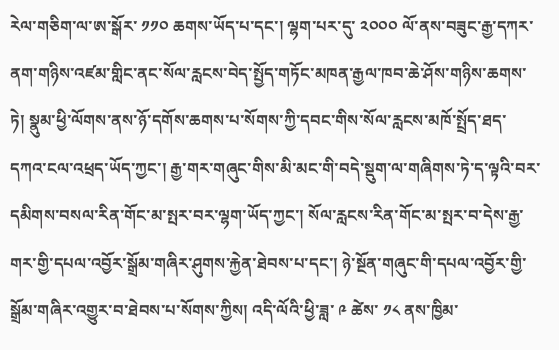རེལ་གཅིག་ལ་ཨ་སྒོར་ ༡༡༠ ཆགས་ཡོད་པ་དང་། ལྷག་པར་དུ་ ༢༠༠༠ ལོ་ནས་བཟུང་རྒྱ་དཀར་ནག་གཉིས་འཛམ་གླིང་ནང་སོལ་རླངས་བེད་སྤྱོད་གཏོང་མཁན་རྒྱལ་ཁབ་ཆེ་ཤོས་གཉིས་ཆགས་ཏེ། སྣུམ་ཕྱི་ལོགས་ནས་ཉོ་དགོས་ཆགས་པ་སོགས་ཀྱི་དབང་གིས་སོལ་རླངས་མཁོ་སྤྲོད་ཐད་དཀའ་ངལ་འཕྲད་ཡོད་ཀྱང་། རྒྱ་གར་གཞུང་གིས་མི་མང་གི་བདེ་སྡུག་ལ་གཞིགས་ཏེ་ད་ལྟའི་བར་དམིགས་བསལ་རིན་གོང་མ་སྤར་བར་ལྷག་ཡོད་ཀྱང་། སོལ་རླངས་རིན་གོང་མ་སྤར་བ་དེས་རྒྱ་གར་གྱི་དཔལ་འབྱོར་སྒྲོམ་གཞིར་ཤུགས་རྐྱེན་ཐེབས་པ་དང་། ཉེ་སྔོན་གཞུང་གི་དཔལ་འབྱོར་གྱི་སྒྲོམ་གཞིར་འགྱུར་བ་ཐེབས་པ་སོགས་ཀྱིས། འདི་ལོའི་ཕྱི་ཟླ་ ༩ ཚེས་ ༡༨ ནས་ཁྱིམ་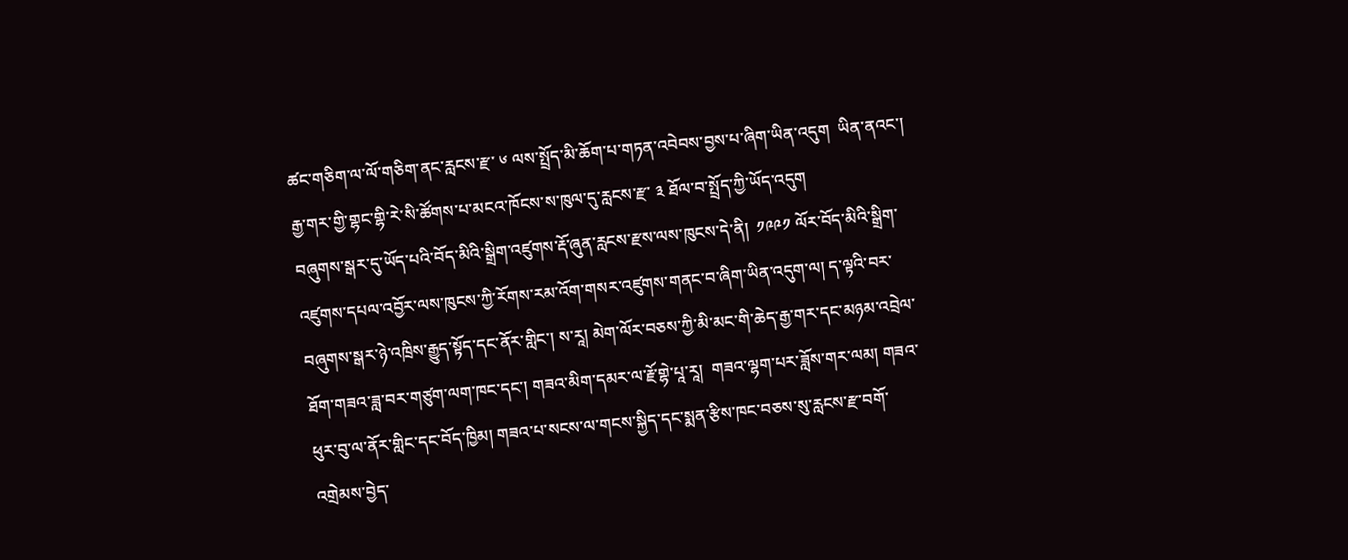ཚང་གཅིག་ལ་ལོ་གཅིག་ནང་རླངས་རྫ་ ༦ ལས་སྤྲོད་མི་ཆོག་པ་གཏན་འབེབས་བྱས་པ་ཞིག་ཡིན་འདུག  ཡིན་ནའང་། རྒྱ་གར་གྱི་གྷང་གྷི་རེ་སི་ཚོགས་པ་མངའ་ཁོངས་ས་ཁུལ་དུ་རླངས་རྫ་ ༣ ཐོལ་བ་སྤྲོད་ཀྱི་ཡོད་འདུག
བཞུགས་སྒར་དུ་ཡོད་པའི་བོད་མིའི་སྒྲིག་འཛུགས་རྡོ་ཞུན་རླངས་རྫས་ལས་ཁུངས་དེ་ནི།  ༡༩༩༡ ལོར་བོད་མིའི་སྒྲིག་འཛུགས་དཔལ་འབྱོར་ལས་ཁུངས་ཀྱི་རོགས་རམ་འོག་གསར་འཛུགས་གནང་བ་ཞིག་ཡིན་འདུག་ལ། ད་ལྟའི་བར་བཞུགས་སྒར་ཉེ་འཁྲིས་རྒྱུད་སྟོད་དང་ནོར་གླིང་། ས་རཱ། མེག་ལོར་བཅས་ཀྱི་མི་མང་གི་ཆེད་རྒྱ་གར་དང་མཉམ་འབྲེལ་ཐོག་གཟའ་ཟླ་བར་གཙུག་ལག་ཁང་དང་། གཟའ་མིག་དམར་ལ་རྗོ་གྷེ་པཱ་རཱ།  གཟའ་ལྷག་པར་ཟློས་གར་ལམ། གཟའ་ཕུར་བུ་ལ་ནོར་གླིང་དང་བོད་ཁྱིམ། གཟའ་པ་སངས་ལ་གངས་སྐྱིད་དང་སྨན་རྩིས་ཁང་བཅས་སུ་རླངས་རྫ་བགོ་འགྲེམས་བྱེད་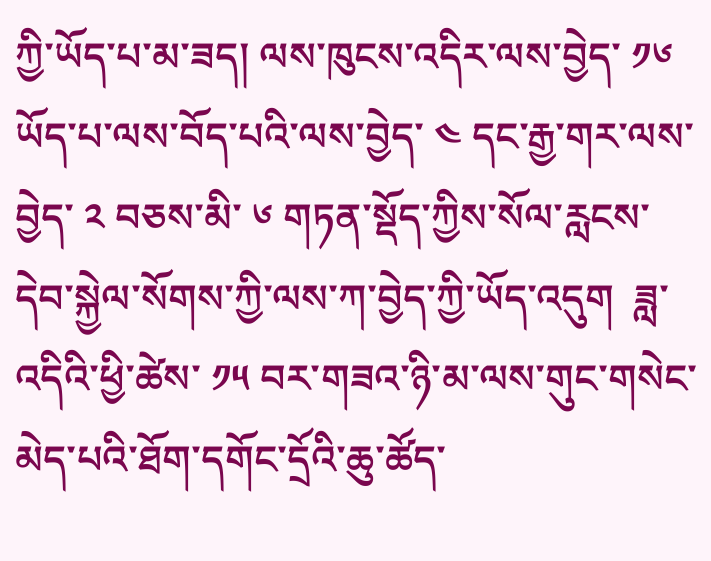ཀྱི་ཡོད་པ་མ་ཟད། ལས་ཁུངས་འདིར་ལས་བྱེད་ ༡༦ ཡོད་པ་ལས་བོད་པའི་ལས་བྱེད་ ༤ དང་རྒྱ་གར་ལས་བྱེད་ ༢ བཅས་མི་ ༦ གཏན་སྡོད་ཀྱིས་སོལ་རླངས་དེབ་སྐྱེལ་སོགས་ཀྱི་ལས་ཀ་བྱེད་ཀྱི་ཡོད་འདུག  ཟླ་འདིའི་ཕྱི་ཚེས་ ༡༥ བར་གཟའ་ཉི་མ་ལས་གུང་གསེང་མེད་པའི་ཐོག་དགོང་དྲོའི་ཆུ་ཚོད་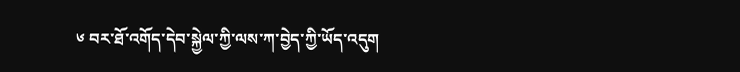༦ བར་ཐོ་འགོད་དེབ་སྐྱེལ་ཀྱི་ལས་ཀ་བྱེད་ཀྱི་ཡོད་འདུག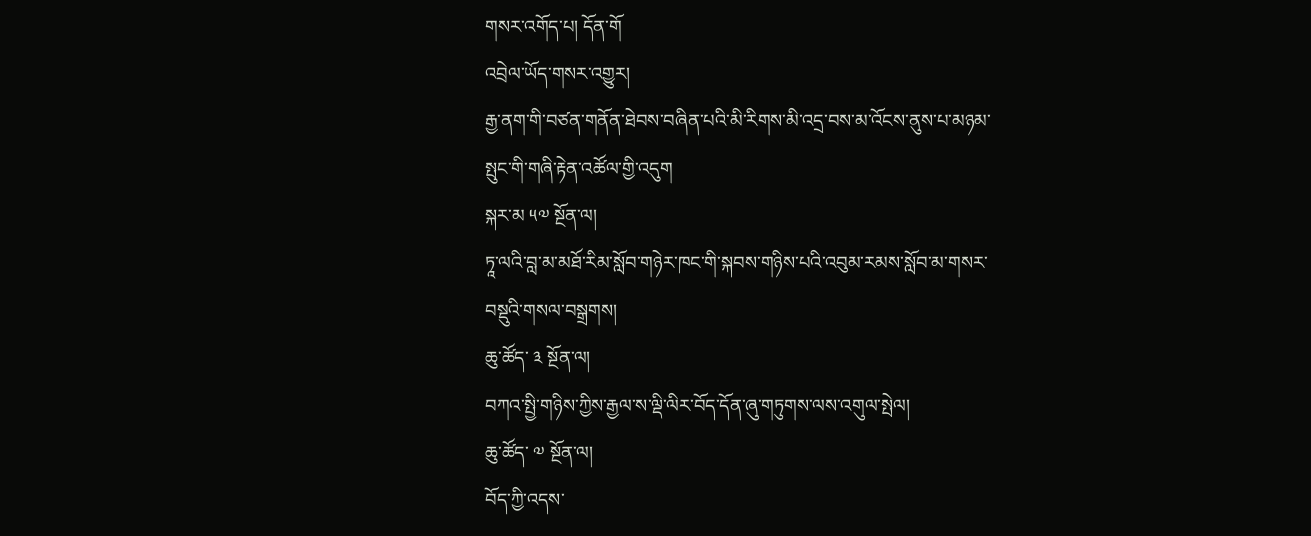གསར་འགོད་པ། དོན་གོ
འབྲེལ་ཡོད་གསར་འགྱུར།
རྒྱ་ནག་གི་བཙན་གནོན་ཐེབས་བཞིན་པའི་མི་རིགས་མི་འདྲ་བས་མ་འོངས་ནུས་པ་མཉམ་སྤུང་གི་གཞི་རྟེན་འཚོལ་གྱི་འདུག
སྐར་མ ༥༧ སྔོན་ལ།
ཏཱ་ལའི་བླ་མ་མཐོ་རིམ་སློབ་གཉེར་ཁང་གི་སྐབས་གཉིས་པའི་འབུམ་རམས་སློབ་མ་གསར་བསྡུའི་གསལ་བསྒྲགས།
ཆུ་ཚོད་ ༣ སྔོན་ལ།
བཀའ་སྤྱི་གཉིས་ཀྱིས་རྒྱལ་ས་ལྡི་ལིར་བོད་དོན་ཞུ་གཏུགས་ལས་འགུལ་སྤེལ།
ཆུ་ཚོད་ ༧ སྔོན་ལ།
བོད་ཀྱི་འདས་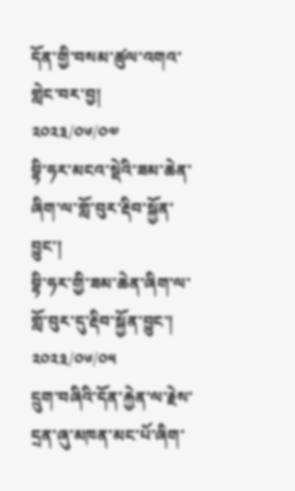དོན་གྱི་བསམ་ཚུལ་འགའ་གླེང་བར་བྱ།
༢༠༢༣/༠༦/༠༧
བྷི་ཧར་མངའ་སྡེའི་ཟམ་ཆེན་ཞིག་ལ་གློ་བུར་རྡིབ་སྐྱོན་བྱུང་།
བྷི་ཧར་གྱི་ཟམ་ཆེན་ཞིག་ལ་གློ་བུར་དུ་རྡིབ་སྐྱོན་བྱུང་།
༢༠༢༣/༠༦/༠༥
དྲུག་བཞིའི་དོན་རྐྱེན་ལ་རྗེས་དྲན་ཞུ་མཁན་མང་པོ་ཞིག་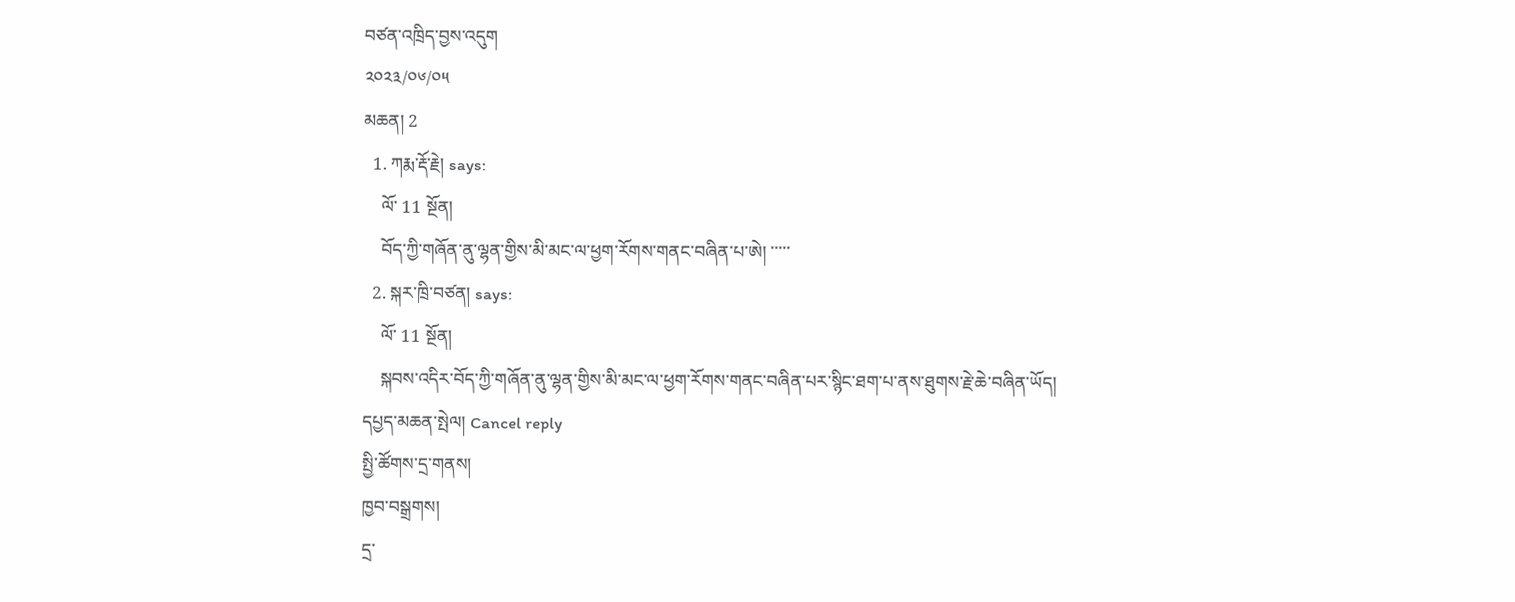བཙན་འཁྲིད་བྱས་འདུག
༢༠༢༣/༠༦/༠༥
མཆན། 2
  1. ཀརྨ་རྡོ་རྗེ། says:
    ལོ་ 11 སྔོན།
    བོད་ཀྱི་གཞོན་ནུ་ལྷན་གྱིས་མི་མང་ལ་ཕྱག་རོགས་གནང་བཞིན་པ་ཨེ། ་་་་་
  2. སྐར་ཁྲི་བཙན། says:
    ལོ་ 11 སྔོན།
    སྐབས་འདིར་བོད་ཀྱི་གཞོན་ནུ་ལྷན་གྱིས་མི་མང་ལ་ཕྱག་རོགས་གནང་བཞིན་པར་སྙིང་ཐག་པ་ནས་ཐུགས་རྗེ་ཆེ་བཞིན་ཡོད།
དཔྱད་མཆན་སྤེལ། Cancel reply
སྤྱི་ཚོགས་དྲ་གནས།
ཁྱབ་བསྒྲགས།
དྲ་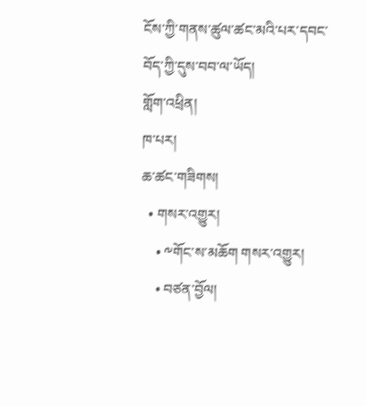ངོས་ཀྱི་གནས་ཚུལ་ཚང་མའི་པར་དབང་བོད་ཀྱི་དུས་བབ་ལ་ཡོད།
གློག་འཕྲིན།
ཁ་པར།
ཆ་ཚང་གཟིགས།
  • གསར་འགྱུར།
    • ༸གོང་ས་མཆོག གསར་འགྱུར།
    • བཙན་བྱོལ།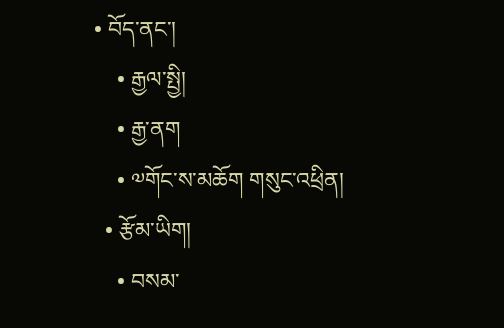• བོད་ནང་།
    • རྒྱལ་སྤྱི།
    • རྒྱ་ནག
    • ༧གོང་ས་མཆོག གསུང་འཕྲིན།
  • རྩོམ་ཡིག།
    • བསམ་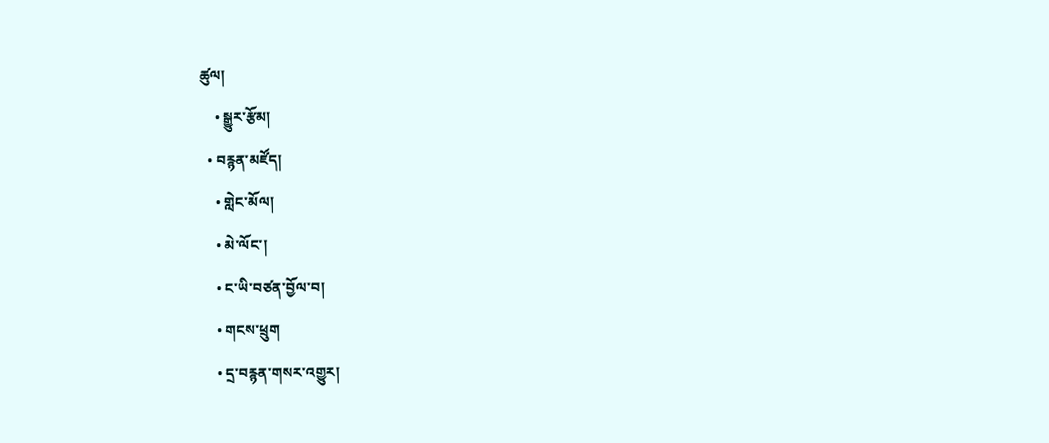ཚུལ།
    • སྒྱུར་རྩོམ།
  • བརྙན་མཛོད།
    • གླེང་མོལ།
    • མེ་ལོང་།
    • ང་ཡི་བཙན་བྱོལ་བ།
    • གངས་ཕྲུག
    • དྲ་བརྙན་གསར་འགྱུར།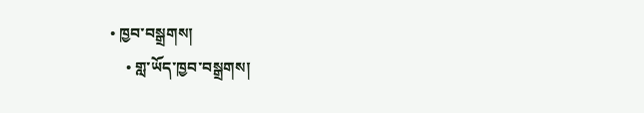• ཁྱབ་བསྒྲགས།
    • གླ་ཡོད་ཁྱབ་བསྒྲགས།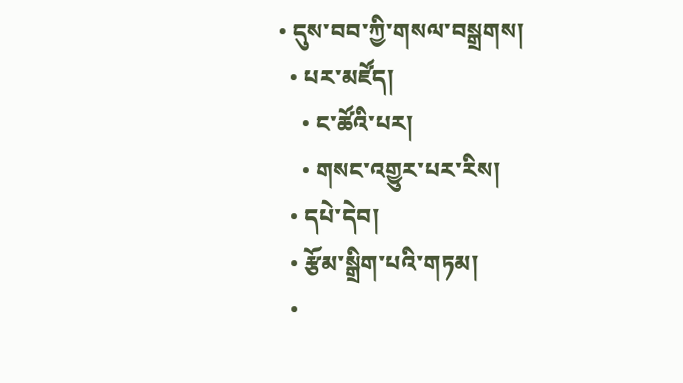• དུས་བབ་ཀྱི་གསལ་བསྒྲགས།
  • པར་མཛོད།
    • ང་ཚོའི་པར།
    • གསང་འགྱུར་པར་རིས།
  • དཔེ་དེབ།
  • རྩོམ་སྒྲིག་པའི་གཏམ།
  •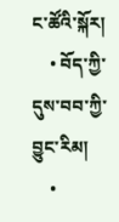ང་ཚོའི་སྐོར།
    • བོད་ཀྱི་དུས་བབ་ཀྱི་བྱུང་རིམ།
    •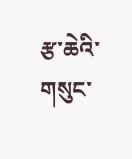རྩ་ཆེའི་གསུང་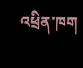འཕྲིན་ཁག